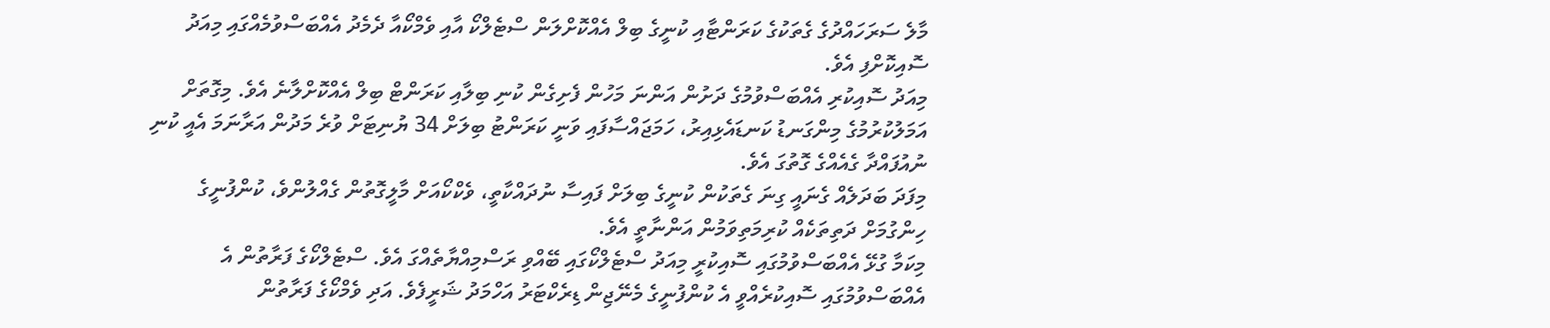މާލެ ސަރަހައްދުގެ ގެތަކުގެ ކަރަންޓާއި ކުނީގެ ބިލް އެއްކޮށްލަން ސްޓެލްކޯ އާއި ވެމްކޯއާ ދެމެދު އެއްބަސްވުމެއްގައި މިއަދު ސޮއިކޮށްފި އެވެ.
މިއަދު ސޮއިކުރި އެއްބަސްވުމުގެ ދަށުން އަންނަ މަހުން ފެށިގެން ކުނި ބިލާއި ކަރަންޓް ބިލް އެއްކޮށްލާނެ އެވެ. މިގޮތަށް އަމަލުކުރުމުގެ މިންގަނޑު ކަނޑައެޅިއިރު، ހަމަޖައްސާފައި ވަނީ ކަރަންޓު ބިލަށް 34 ޔުނިޓަށް ވުރެ މަދުން އަރާނަމަ އެއީ ކުނި ނުއުފައްދާ ގެއެއްގެ ގޮތުގަ އެވެ.
މިފަދަ ބަދަލެއް ގެނައީ ގިނަ ގެތަކުން ކުނީގެ ބިލަށް ފައިސާ ނުދައްކާތީ، ވެކްކޯއަށް މާލީގޮތުން ގެއްލުންވެ، ކުންފުނީގެ ހިންގުމަށް ދަތިތަކެއް ކުރިމަތިވަމުން އަންނާތީ އެވެ.
މިކަމާ ގުޅޭ އެއްބަސްވުމުގައި ސޮއިކުރީ މިއަދު ސްޓެލްކޯގައި ބޭއްވި ރަސްމިއްޔާތެއްގަ އެވެ. ސްޓެލްކޯގެ ފަރާތުން އެ އެއްބަސްވުމުގައި ސޮއިކުރެއްވީ އެ ކުންފުނީގެ މެނޭޖިން ޑިރެކްޓަރު އަހްމަދު ޝަރީފެވެ. އަދި ވެމްކޯގެ ފަރާތުން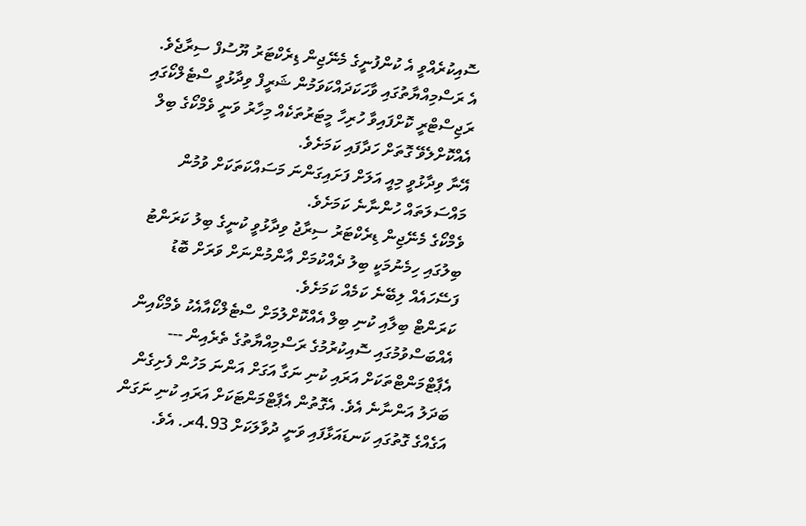ސޮއިކުރެއްވީ އެ ކުންފުނީގެ މެނޭޖިން ޑިރެކްޓަރު ޔޫސުފް ސިރާޖެވެ.
އެ ރަސްމިއްޔާތުގައި ވާހަކަދައްކަވަމުން ޝަރީފް ވިދާޅުވީ ސްޓެލްކޯގައި ރަޖިސްޓްރީ ކޮށްފައިވާ ހުރިހާ މީޓަރުތަކެއް މިހާރު ވަނީ ވެމްކޯގެ ބިލް އެއްކޮށްލެވޭ ގޮތަށް ހަދާފައި ކަމަށެވެ.
އޭނާ ވިދާޅުވީ މިއީ އަލަށް ފަށައިގަންނަ މަސައްކަތަކަށް ވުމުން މައްސަލަތައް ހުންނާނެ ކަމަށެވެ.
ވެމްކޯގެ މެނޭޖިން ޑިރެކްޓަރު ސިރާޖު ވިދާޅުވީ ކުނީގެ ބިލު ކަރަންޓު ބިލުގައި ހިމެނުމަކީ ބިލު ދެއްކުމަށް އާންމުންނަށް ވަރަށް ބޮޑު ފަސޭހައެއް ލިބޭނެ ކަމެއް ކަމަށެވެ.
ކަރަންޓް ބިލާއި ކުނި ބިލް އެއްކޮށްލުމަށް ސްޓެލްކޯއާއެކު ވެމްކޯއިން އެއްބަސްވުމުގައި ސޮއިކުރުމުގެ ރަސްމިއްޔާތުގެ ތެރެއިން ---
އެޕާޓްމަންޓްތަކަށް އަރައި ކުނި ނަގާ އަގަށް އަންނަ މަހުން ފެށިގެން ބަދަލު އަންނާނެ އެވެ. އެގޮތުން އެޕާޓްމަންޓަކަށް އަރައި ކުނި ނަގަން އަގެއްގެ ގޮތުގައި ކަނޑައަޅާފައި ވަނީ ދުވާލަކަށް 4.93ރ. އެވެ.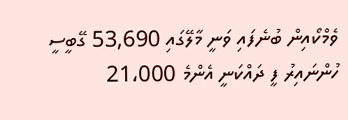ވެމްކޯއިން ބުނެފައި ވަނީ މާލޭގައި 53,690 ގޭބީސީ ހުންނައިރު ފީ ދައްކަނީ އެންމެ 21،000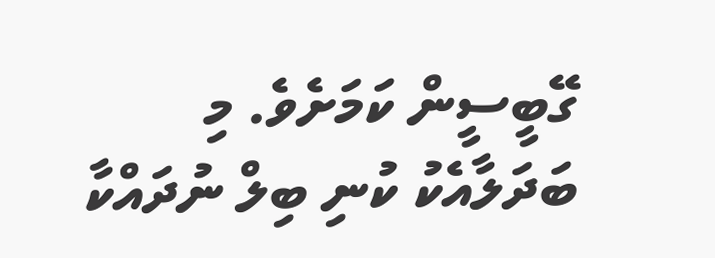ގޭބީސީން ކަމަށެވެ. މި ބަދަލާއެކު ކުނި ބިލް ނުދައްކާ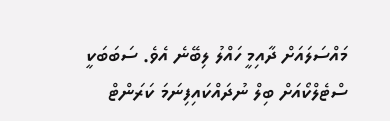މައްސަލައަށް ދާއިމީ ހައްލު ލިބޭނެ އެވެ. ސަބަބަކީ ސްޓެލްކޯއަށް ބިލް ނުދައްކައިފިނަމަ ކަރަންޓް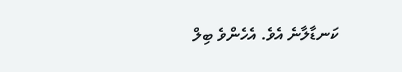ކަނޑާލާނެ އެވެ. އެހެންވެ ބިލް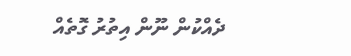ދެއްކުން ނޫން އިތުރު ގޮތެއް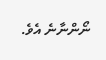ނޯންނާނެ އެވެ.